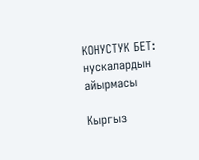КОНУСТУК БЕТ: нускалардын айырмасы

Кыргыз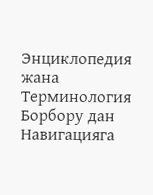Энциклопедия жана Терминология Борбору дан
Навигацияга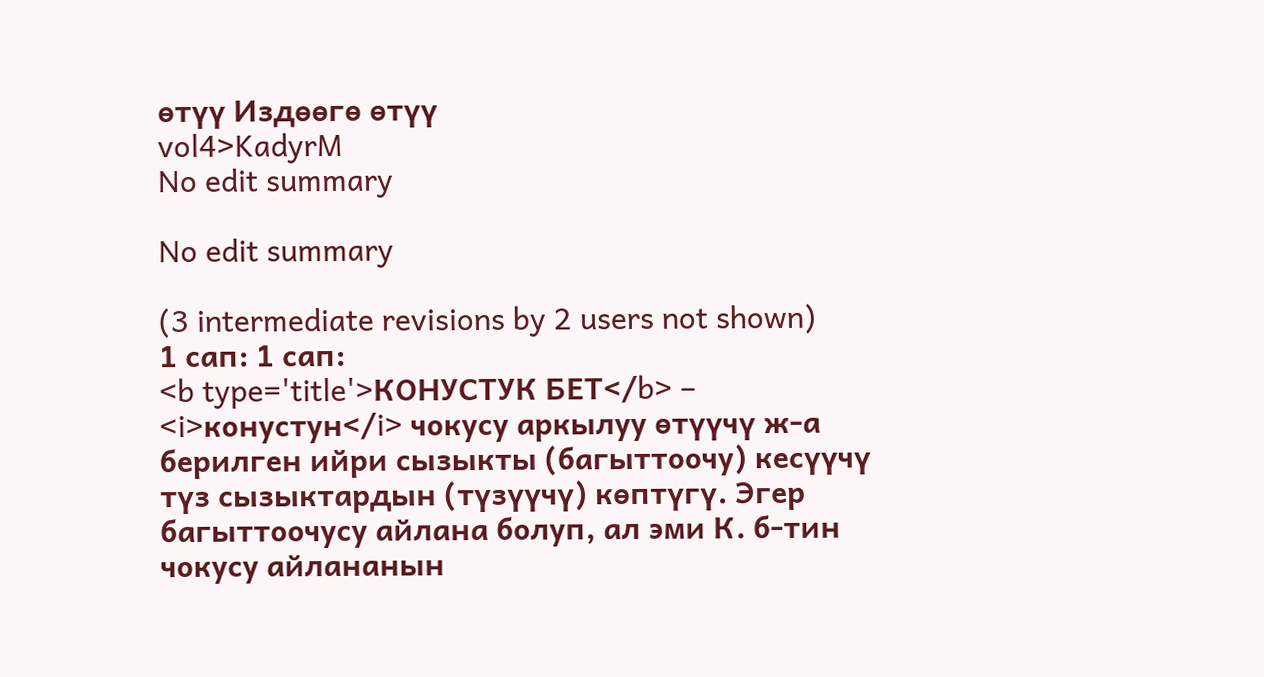өтүү Издөөгө өтүү
vol4>KadyrM
No edit summary

No edit summary

(3 intermediate revisions by 2 users not shown)
1 сап: 1 сап:
<b type='title'>КОНУСТУК БЕТ</b> – <i>конустун</i> чокусу аркылуу өтүүчү ж-а берилген ийри сызыкты (багыттоочу) кесүүчү түз сызыктардын (түзүүчү) көптүгү. Эгер багыттоочусу айлана болуп, ал эми К. б-тин чокусу айлананын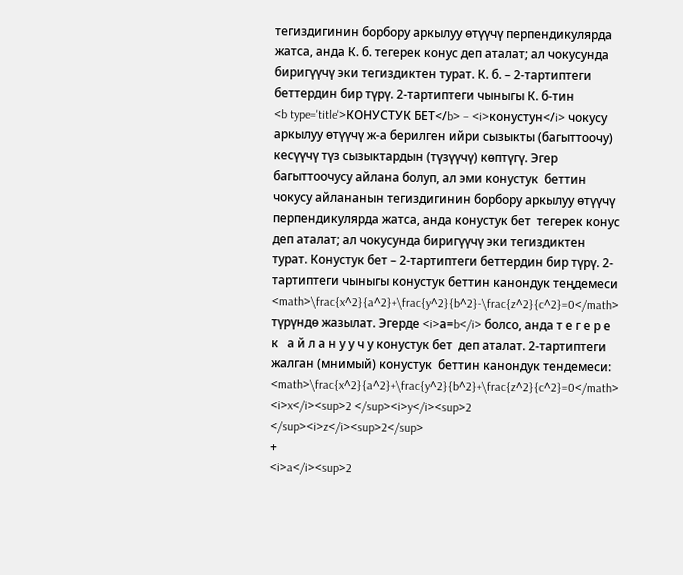тегиздигинин борбору аркылуу өтүүчү перпендикулярда жатса, анда К. б. тегерек конус деп аталат; ал чокусунда биригүүчү эки тегиздиктен турат. К. б. – 2-тартиптеги беттердин бир түрү. 2-тартиптеги чыныгы К. б-тин
<b type='title'>КОНУСТУК БЕТ</b> – <i>конустун</i> чокусу аркылуу өтүүчү ж-а берилген ийри сызыкты (багыттоочу) кесүүчү түз сызыктардын (түзүүчү) көптүгү. Эгер багыттоочусу айлана болуп, ал эми конустук  беттин чокусу айлананын тегиздигинин борбору аркылуу өтүүчү перпендикулярда жатса, анда конустук бет  тегерек конус деп аталат; ал чокусунда биригүүчү эки тегиздиктен турат. Конустук бет – 2-тартиптеги беттердин бир түрү. 2-тартиптеги чыныгы конустук беттин канондук теңдемеси  <math>\frac{x^2}{a^2}+\frac{y^2}{b^2}-\frac{z^2}{c^2}=0</math>   түрүндө жазылат. Эгерде <i>а=b</i> болсо, анда т е г е р е к   а й л а н у у ч у конустук бет  деп аталат. 2-тартиптеги жалган (мнимый) конустук  беттин канондук тендемеси: <math>\frac{x^2}{a^2}+\frac{y^2}{b^2}+\frac{z^2}{c^2}=0</math>
<i>x</i><sup>2 </sup><i>y</i><sup>2 </sup><i>z</i><sup>2</sup>
+
<i>a</i><sup>2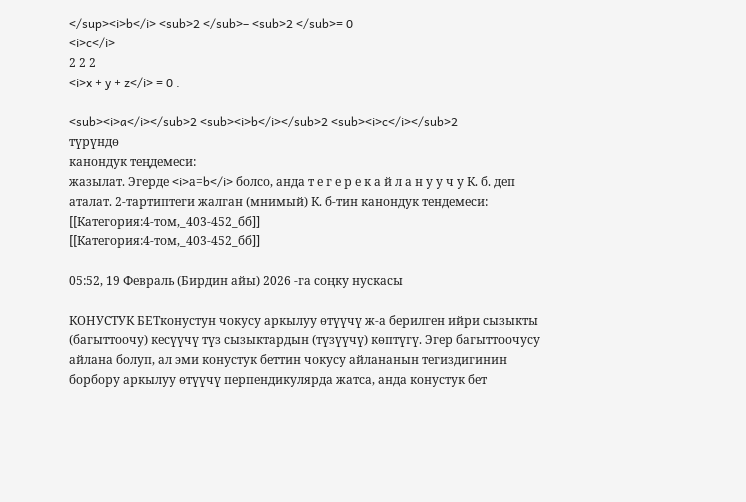</sup><i>b</i> <sub>2 </sub>– <sub>2 </sub>= 0
<i>c</i>
2 2 2
<i>x + y + z</i> = 0 .

<sub><i>a</i></sub>2 <sub><i>b</i></sub>2 <sub><i>c</i></sub>2
түрүндө
канондук теңдемеси:
жазылат. Эгерде <i>а=b</i> болсо, анда т е г е р е к а й л а н у у ч у К. б. деп аталат. 2-тартиптеги жалган (мнимый) К. б-тин канондук тендемеси:
[[Категория:4-том,_403-452_бб]]
[[Категория:4-том,_403-452_бб]]

05:52, 19 Февраль (Бирдин айы) 2026 -га соңку нускасы

КОНУСТУК БЕТконустун чокусу аркылуу өтүүчү ж-а берилген ийри сызыкты (багыттоочу) кесүүчү түз сызыктардын (түзүүчү) көптүгү. Эгер багыттоочусу айлана болуп, ал эми конустук беттин чокусу айлананын тегиздигинин борбору аркылуу өтүүчү перпендикулярда жатса, анда конустук бет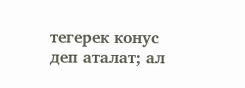тегерек конус деп аталат; ал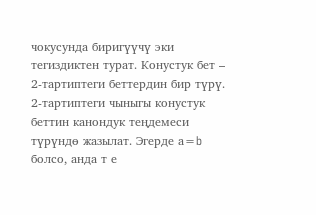чокусунда биригүүчү эки тегиздиктен турат. Конустук бет – 2-тартиптеги беттердин бир түрү. 2-тартиптеги чыныгы конустук беттин канондук теңдемеси түрүндө жазылат. Эгерде а=b болсо, анда т е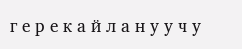г е р е к а й л а н у у ч у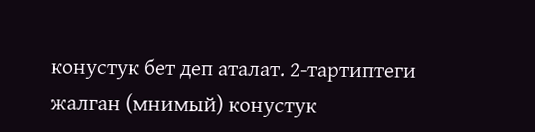конустук бет деп аталат. 2-тартиптеги жалган (мнимый) конустук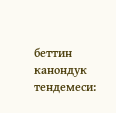беттин канондук тендемеси: